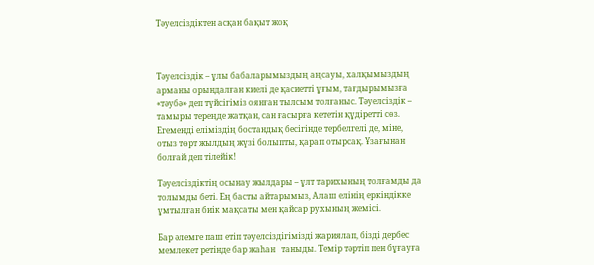Тәуелсіздіктен асқан бақыт жоқ



Тәуелсіздік – ұлы бабаларымыздың аңсауы, халқымыздың арманы орындалған киелі де қасиетті ұғым, тағдырымызға «тәубә» деп түйсігіміз оянған тылсым толғаныс. Тәуелсіздік – тамыры тереңде жатқан, сан ғасырға кететін құдіретті сөз. Егеменді еліміздің бостандық бесігінде тербелгелі де, міне, отыз төрт жылдың жүзі болыпты, қарап отырсақ. Ұзағынан болғай деп тілейік!

Тәуелсіздіктің осынау жылдары – ұлт тарихының толғамды да толымды беті. Ең басты айтарымыз, Алаш елінің еркіндікке ұмтылған биік мақсаты мен қайсар рухының жемісі.

Бар әлемге паш етіп тәуелсіздігімізді жариялап, бізді дербес мемлекет ретінде бар жаһан   таныды. Темір тәртіп пен бұғауға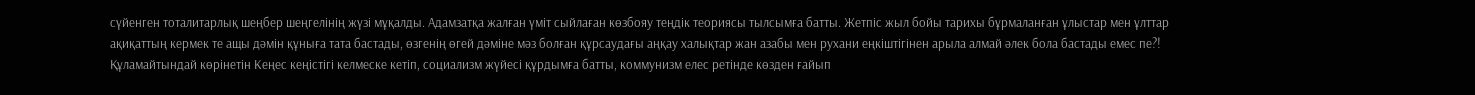сүйенген тоталитарлық шеңбер шеңгелінің жүзі мұқалды. Адамзатқа жалған үміт сыйлаған көзбояу теңдік теориясы тылсымға батты. Жетпіс жыл бойы тарихы бұрмаланған ұлыстар мен ұлттар ақиқаттың кермек те ащы дәмін құныға тата бастады, өзгенің өгей дәміне мәз болған құрсаудағы аңқау халықтар жан азабы мен рухани еңкіштігінен арыла алмай әлек бола бастады емес пе?! Құламайтындай көрінетін Кеңес кеңістігі келмеске кетіп, социализм жүйесі құрдымға батты, коммунизм елес ретінде көзден ғайып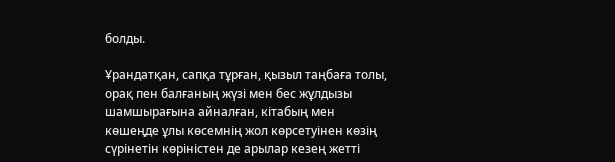болды.

Ұрандатқан, сапқа тұрған, қызыл таңбаға толы, орақ пен балғаның жүзі мен бес жұлдызы шамшырағына айналған, кітабың мен көшеңде ұлы көсемнің жол көрсетуінен көзің сүрінетін көріністен де арылар кезең жетті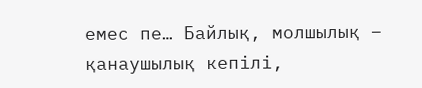емес пе… Байлық, молшылық – қанаушылық кепілі,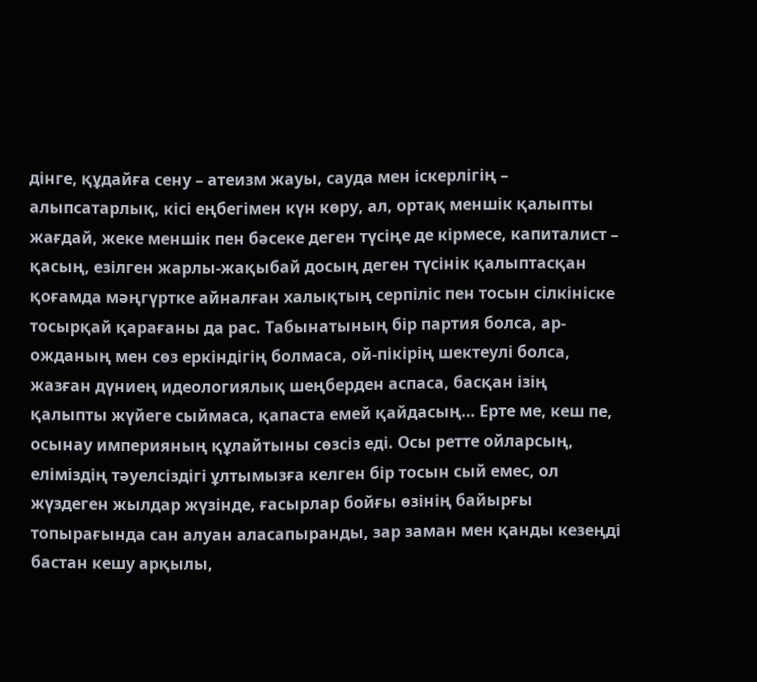дінге, құдайға сену – атеизм жауы, сауда мен іскерлігің – алыпсатарлық, кісі еңбегімен күн көру, ал, ортақ меншік қалыпты жағдай, жеке меншік пен бәсеке деген түсіңе де кірмесе, капиталист – қасың, езілген жарлы-жақыбай досың деген түсінік қалыптасқан қоғамда мәңгүртке айналған халықтың серпіліс пен тосын сілкініске тосырқай қарағаны да рас. Табынатының бір партия болса, ар-ожданың мен сөз еркіндігің болмаса, ой-пікірің шектеулі болса, жазған дүниең идеологиялық шеңберден аспаса, басқан ізің қалыпты жүйеге сыймаса, қапаста емей қайдасың… Ерте ме, кеш пе, осынау империяның құлайтыны сөзсіз еді. Осы ретте ойларсың, еліміздің тәуелсіздігі ұлтымызға келген бір тосын сый емес, ол жүздеген жылдар жүзінде, ғасырлар бойғы өзінің байырғы топырағында сан алуан аласапыранды, зар заман мен қанды кезеңді бастан кешу арқылы,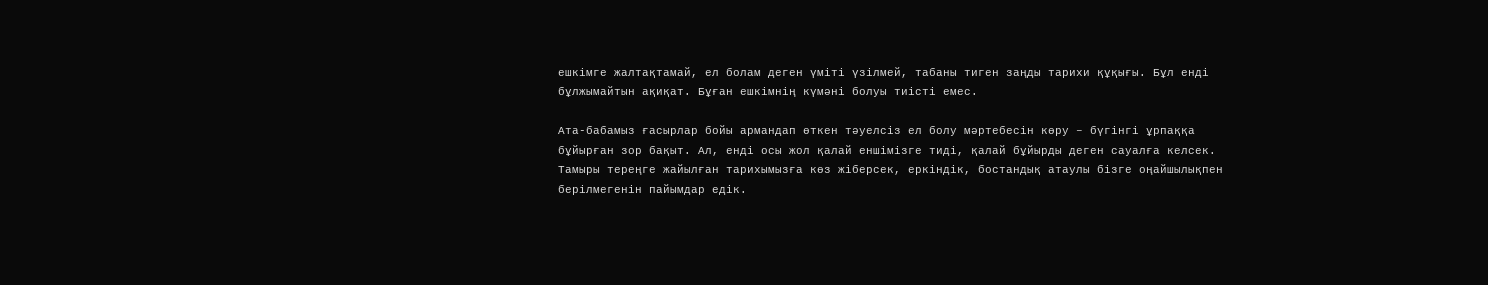ешкімге жалтақтамай, ел болам деген үміті үзілмей, табаны тиген заңды тарихи құқығы. Бұл енді бұлжымайтын ақиқат. Бұған ешкімнің күмәні болуы тиісті емес.

Ата-бабамыз ғасырлар бойы армандап өткен тәуелсіз ел болу мәртебесін көру – бүгінгі ұрпаққа бұйырған зор бақыт. Ал, енді осы жол қалай еншімізге тиді, қалай бұйырды деген сауалға келсек. Тамыры тереңге жайылған тарихымызға көз жіберсек, еркіндік, бостандық атаулы бізге оңайшылықпен берілмегенін пайымдар едік.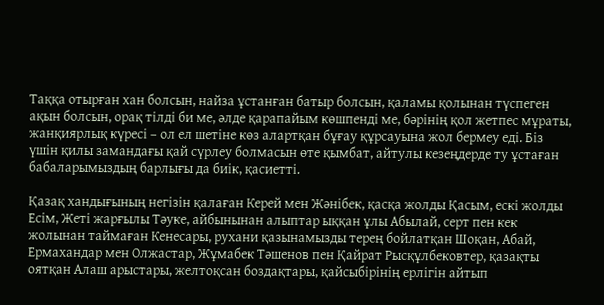Таққа отырған хан болсын, найза ұстанған батыр болсын, қаламы қолынан түспеген ақын болсын, орақ тілді би ме, әлде қарапайым көшпенді ме, бәрінің қол жетпес мұраты, жанқиярлық күресі – ол ел шетіне көз алартқан бұғау құрсауына жол бермеу еді. Біз үшін қилы замандағы қай сүрлеу болмасын өте қымбат, айтулы кезеңдерде ту ұстаған бабаларымыздың барлығы да биік, қасиетті.

Қазақ хандығының негізін қалаған Керей мен Жәнібек, қасқа жолды Қасым, ескі жолды Есім, Жеті жарғылы Тәуке, айбынынан алыптар ыққан ұлы Абылай, серт пен кек жолынан таймаған Кенесары, рухани қазынамызды терең бойлатқан Шоқан, Абай, Ермахандар мен Олжастар, Жұмабек Тәшенов пен Қайрат Рысқұлбековтер, қазақты оятқан Алаш арыстары, желтоқсан боздақтары, қайсыбірінің ерлігін айтып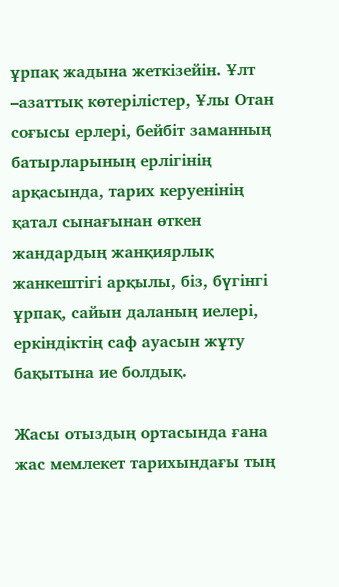ұрпақ жадына жеткізейін. Ұлт –азаттық көтерілістер, Ұлы Отан соғысы ерлері, бейбіт заманның батырларының ерлігінің арқасында, тарих керуенінің қатал сынағынан өткен жандардың жанқиярлық жанкештігі арқылы, біз, бүгінгі ұрпақ, сайын даланың иелері, еркіндіктің саф ауасын жұту бақытына ие болдық.

Жасы отыздың ортасында ғана жас мемлекет тарихындағы тың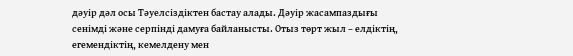дәуір дәл осы Тәуелсіздіктен бастау алады. Дәуір жасампаздығы сенімді және серпінді дамуға байланысты. Отыз төрт жыл – елдіктің, егемендіктің, кемелдену мен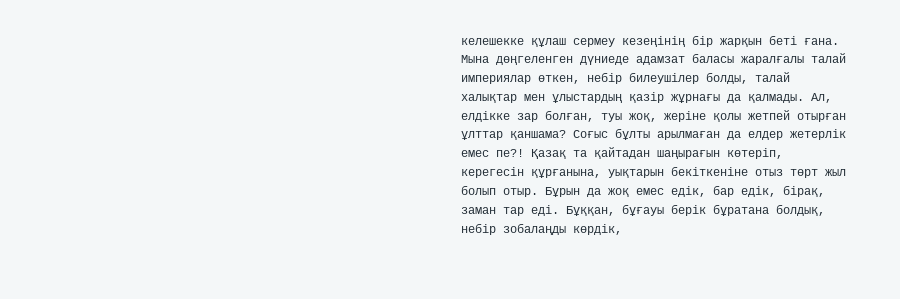келешекке құлаш сермеу кезеңінің бір жарқын беті ғана. Мына дөңгеленген дүниеде адамзат баласы жаралғалы талай империялар өткен, небір билеушілер болды, талай халықтар мен ұлыстардың қазір жұрнағы да қалмады. Ал, елдікке зар болған, туы жоқ, жеріне қолы жетпей отырған ұлттар қаншама? Соғыс бұлты арылмаған да елдер жетерлік емес пе?! Қазақ та қайтадан шаңырағын көтеріп, керегесін құрғанына, уықтарын бекіткеніне отыз төрт жыл болып отыр. Бұрын да жоқ емес едік, бар едік, бірақ, заман тар еді. Бұққан, бұғауы берік бұратана болдық, небір зобалаңды көрдік,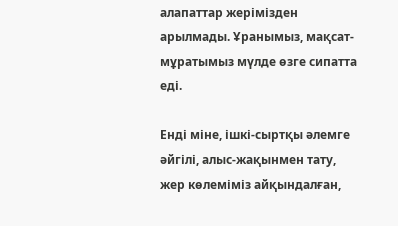алапаттар жерімізден арылмады. Ұранымыз, мақсат-мұратымыз мүлде өзге сипатта еді.

Енді міне, ішкі-сыртқы әлемге әйгілі, алыс-жақынмен тату, жер көлеміміз айқындалған,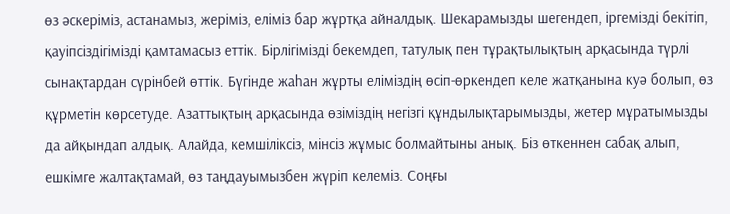өз әскеріміз, астанамыз, жеріміз, еліміз бар жұртқа айналдық. Шекарамызды шегендеп, іргемізді бекітіп, қауіпсіздігімізді қамтамасыз еттік. Бірлігімізді бекемдеп, татулық пен тұрақтылықтың арқасында түрлі сынақтардан сүрінбей өттік. Бүгінде жаһан жұрты еліміздің өсіп-өркендеп келе жатқанына куә болып, өз құрметін көрсетуде. Азаттықтың арқасында өзіміздің негізгі құндылықтарымызды, жетер мұратымызды да айқындап алдық. Алайда, кемшіліксіз, мінсіз жұмыс болмайтыны анық. Біз өткеннен сабақ алып, ешкімге жалтақтамай, өз таңдауымызбен жүріп келеміз. Соңғы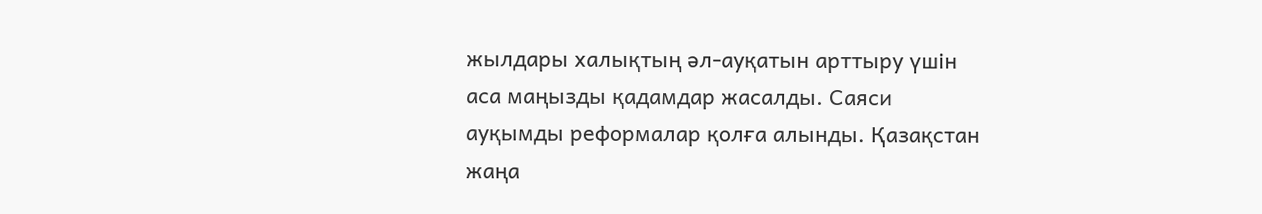жылдары халықтың әл-ауқатын арттыру үшін аса маңызды қадамдар жасалды. Саяси ауқымды реформалар қолға алынды. Қазақстан жаңа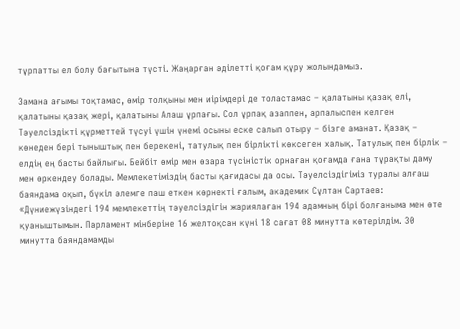тұрпатты ел болу бағытына түсті. Жаңарған әділетті қоғам құру жолындамыз.

Замана ағымы тоқтамас, өмір толқыны мен иірімдері де толастамас – қалатыны қазақ елі, қалатыны қазақ жері, қалатыны Алаш ұрпағы. Сол ұрпақ азаппен, арпалыспен келген Тәуелсіздікті құрметтей түсуі үшін үнемі осыны еске салып отыру – бізге аманат. Қазақ – көнеден бері тыныштық пен берекені, татулық пен бірлікті көксеген халық. Татулық пен бірлік – елдің ең басты байлығы. Бейбіт өмір мен өзара түсіністік орнаған қоғамда ғана тұрақты даму мен өркендеу болады. Мемлекетіміздің басты қағидасы да осы. Тәуелсіздігіміз туралы алғаш баяндама оқып, бүкіл әлемге паш еткен көрнекті ғалым, академик Сұлтан Сартаев: «Дүниежүзіндегі 194 мемлекеттің тәуелсіздігін жариялаған 194 адамның бірі болғаныма мен өте қуаныштымын. Парламент мінберіне 16 желтоқсан күні 18 сағат 08 минутта көтерілдім. 30 минутта баяндамамды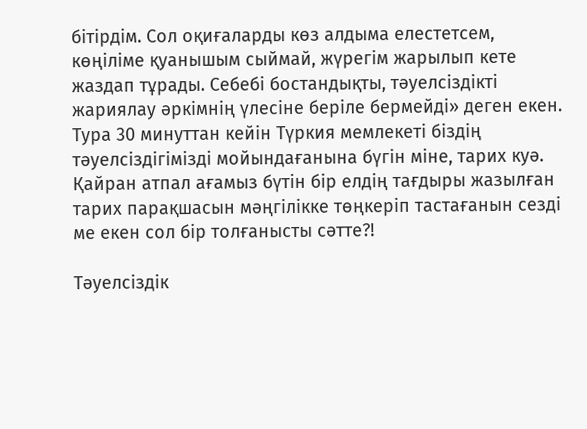бітірдім. Сол оқиғаларды көз алдыма елестетсем, көңіліме қуанышым сыймай, жүрегім жарылып кете жаздап тұрады. Себебі бостандықты, тәуелсіздікті жариялау әркімнің үлесіне беріле бермейді» деген екен. Тура 30 минуттан кейін Түркия мемлекеті біздің тәуелсіздігімізді мойындағанына бүгін міне, тарих куә. Қайран атпал ағамыз бүтін бір елдің тағдыры жазылған тарих парақшасын мәңгілікке төңкеріп тастағанын сезді ме екен сол бір толғанысты сәтте?!

Тәуелсіздік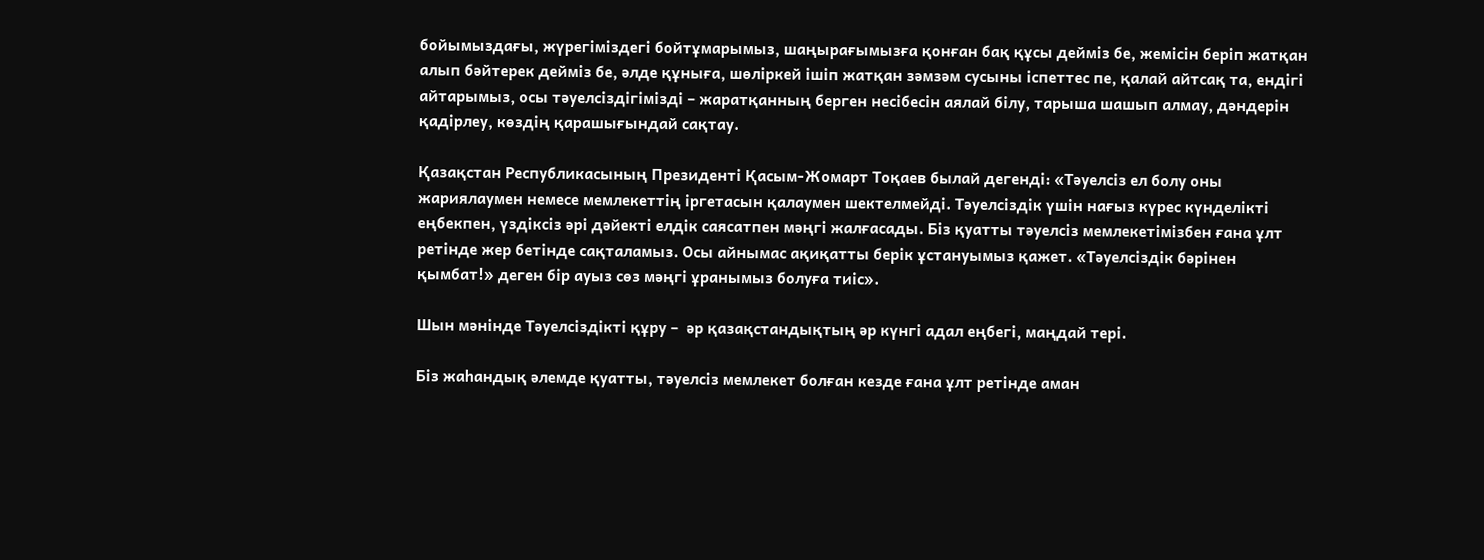бойымыздағы, жүрегіміздегі бойтұмарымыз, шаңырағымызға қонған бақ құсы дейміз бе, жемісін беріп жатқан алып бәйтерек дейміз бе, әлде құныға, шөліркей ішіп жатқан зәмзәм сусыны іспеттес пе, қалай айтсақ та, ендігі айтарымыз, осы тәуелсіздігімізді – жаратқанның берген несібесін аялай білу, тарыша шашып алмау, дәндерін қадірлеу, көздің қарашығындай сақтау.

Қазақстан Республикасының Президенті Қасым-Жомарт Тоқаев былай дегенді: «Тәуелсіз ел болу оны жариялаумен немесе мемлекеттің іргетасын қалаумен шектелмейді. Тәуелсіздік үшін нағыз күрес күнделікті еңбекпен, үздіксіз әрі дәйекті елдік саясатпен мәңгі жалғасады. Біз қуатты тәуелсіз мемлекетімізбен ғана ұлт ретінде жер бетінде сақталамыз. Осы айнымас ақиқатты берік ұстануымыз қажет. «Тәуелсіздік бәрінен қымбат!» деген бір ауыз сөз мәңгі ұранымыз болуға тиіс».

Шын мәнінде Тәуелсіздікті құру –  әр қазақстандықтың әр күнгі адал еңбегі, маңдай тері.

Біз жаһандық әлемде қуатты, тәуелсіз мемлекет болған кезде ғана ұлт ретінде аман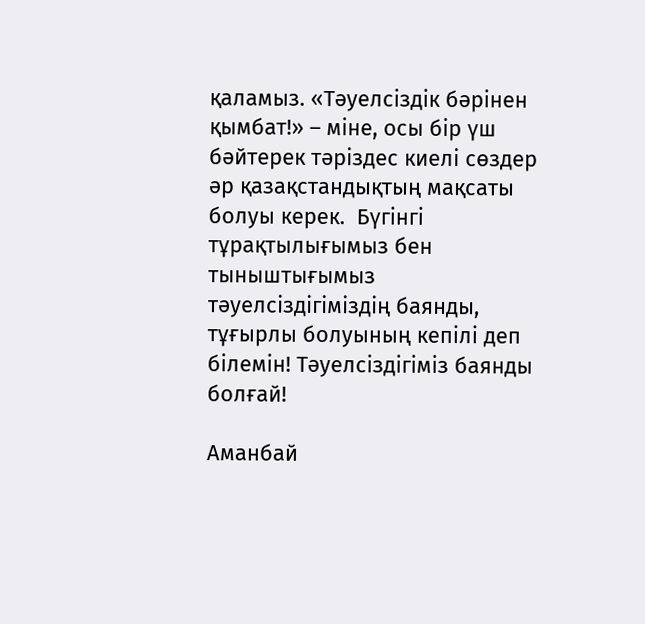қаламыз. «Тәуелсіздік бәрінен қымбат!» – міне, осы бір үш бәйтерек тәріздес киелі сөздер әр қазақстандықтың мақсаты болуы керек.  Бүгінгі тұрақтылығымыз бен тыныштығымыз тәуелсіздігіміздің баянды, тұғырлы болуының кепілі деп білемін! Тәуелсіздігіміз баянды болғай!

Аманбай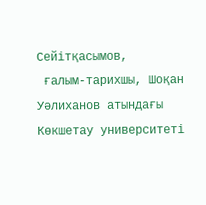Сейітқасымов,
 ғалым-тарихшы, Шоқан Уәлиханов атындағы Көкшетау университеті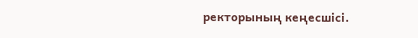ректорының кеңесшісі.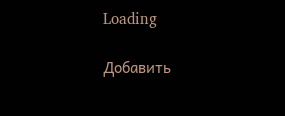Loading

Добавить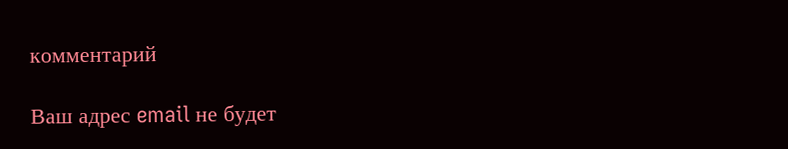комментарий

Ваш адрес email не будет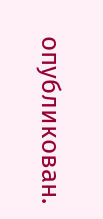опубликован.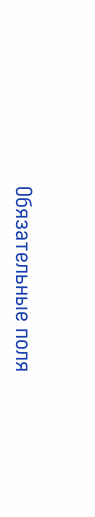Обязательные поля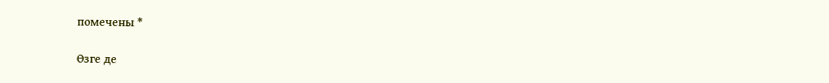помечены *

Өзге де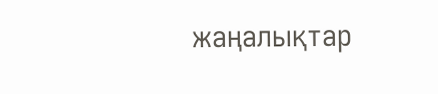жаңалықтар